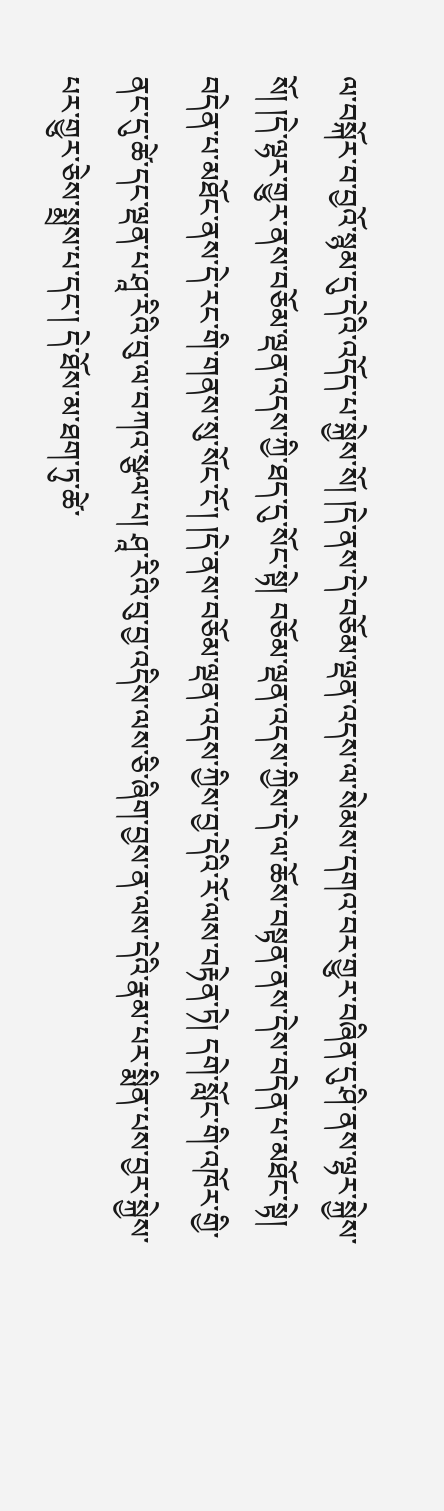ལ་བསྐོར་བ་བྱའོ་སྙམ་དུ་དེའི་འདོད་པ་སྐྱེས་སོ། །དེ་ནས་དེ་བཅོམ་ལྡན་འདས་ལ་སེམས་དགའ་བར་གྱུར་བཞིན་དུ་ཤི་ནས་ལྷར་སྐྱེས་སོ། །དེ་ལྷར་གྱུར་ནས་བཅོམ་ལྡན་འདས་ཀྱི་ཐད་དུ་སོང་སྟེ། བཅོམ་ལྡན་འདས་ཀྱིས་དེ་ལ་ཆོས་བསྟན་ནས་དེས་བདེན་པ་མཐོང་སྟེ། བདེན་པ་མཐོང་ནས་དེ་རང་གི་གནས་སུ་སོང་ངོ་། །དེ་ནས་བཅོམ་ལྡན་འདས་ཀྱིས་བྱ་དེའི་རོ་ལས་བརྟེན་ཏེ། དགེ་སློང་གི་འཁོར་གྱི་ནང་དུ་ཚེ་དང་ལྡན་པ་ཤཱ་རིའི་བུ་ལ་བཀའ་སྩལ་པ། ཤཱ་རིའི་བུ་བྱ་འདིས་ལས་ཅི་ཞིག་བྱས་ན་ལས་དེའི་རྣམ་པར་སྨིན་པས་བྱར་སྐྱེས་པར་གྱུར་ཅེས་སྨྲས་པ་དང་། དེ་ཐོས་མ་ཐག་ཏུ་ཚེ་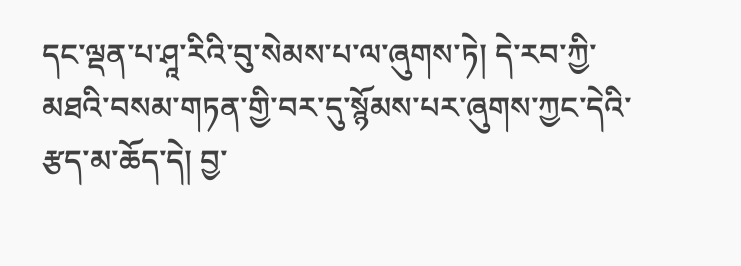དང་ལྡན་པ་ཤཱ་རིའི་བུ་སེམས་པ་ལ་ཞུགས་ཏེ། དེ་རབ་ཀྱི་མཐའི་བསམ་གཏན་གྱི་བར་དུ་སྙོམས་པར་ཞུགས་ཀྱང་དེའི་རྩད་མ་ཆོད་དེ། བྱ་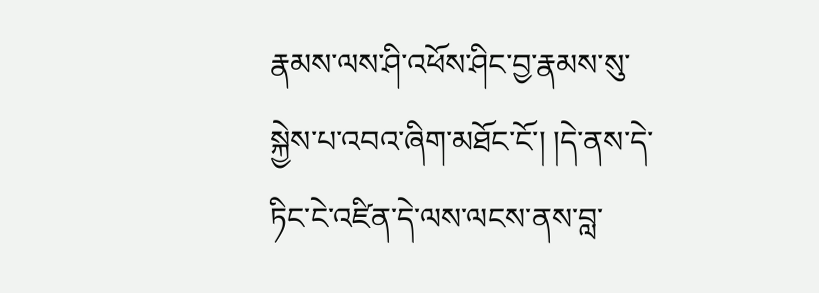རྣམས་ལས་ཤི་འཕོས་ཤིང་བྱ་རྣམས་སུ་སྐྱེས་པ་འབའ་ཞིག་མཐོང་ངོ་། །དེ་ནས་དེ་ཏིང་ངེ་འཛིན་དེ་ལས་ལངས་ནས་བླ་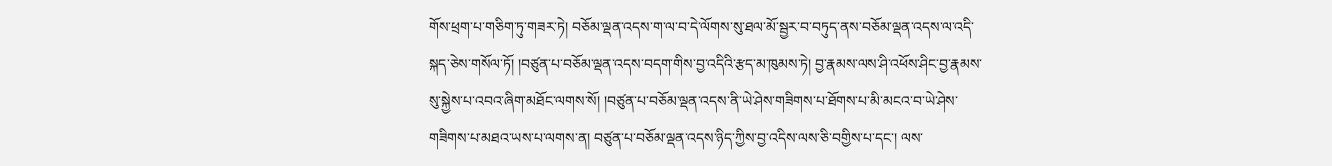གོས་ཕྲག་པ་གཅིག་ཏུ་གཟར་ཏེ། བཅོམ་ལྡན་འདས་ག་ལ་བ་དེ་ལོགས་སུ་ཐལ་མོ་སྦྱར་བ་བཏུད་ནས་བཅོམ་ལྡན་འདས་ལ་འདི་སྐད་ཅེས་གསོལ་ཏོ། །བཙུན་པ་བཅོམ་ལྡན་འདས་བདག་གིས་བྱ་འདིའི་རྩད་མ་ཁུམས་ཏེ། བྱ་རྣམས་ལས་ཤི་འཕོས་ཤིང་བྱ་རྣམས་སུ་སྐྱེས་པ་འབའ་ཞིག་མཐོང་ལགས་སོ། །བཙུན་པ་བཅོམ་ལྡན་འདས་ནི་ཡེ་ཤེས་གཟིགས་པ་ཐོགས་པ་མི་མངའ་བ་ཡེ་ཤེས་གཟིགས་པ་མཐའ་ཡས་པ་ལགས་ན། བཙུན་པ་བཅོམ་ལྡན་འདས་ཉིད་ཀྱིས་བྱ་འདིས་ལས་ཅི་བགྱིས་པ་དང་། ལས་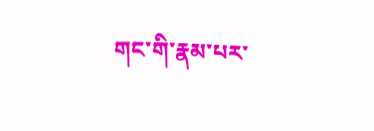གང་གི་རྣམ་པར་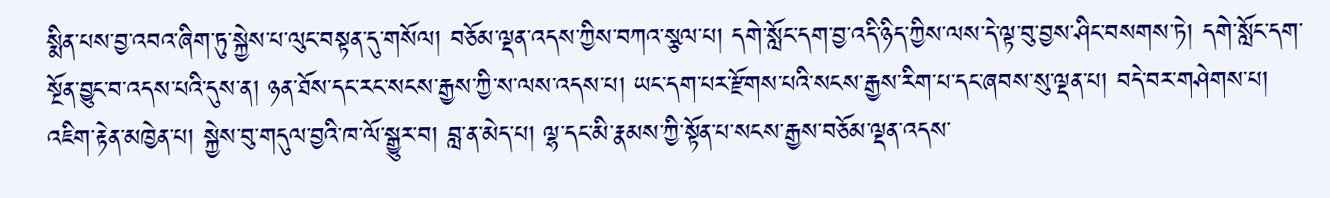སྨིན་པས་བྱ་འབའ་ཞིག་ཏུ་སྐྱེས་པ་ལུང་བསྟན་དུ་གསོལ། བཅོམ་ལྡན་འདས་ཀྱིས་བཀའ་སྩལ་པ། དགེ་སློང་དག་བྱ་འདི་ཉིད་ཀྱིས་ལས་དེ་ལྟ་བུ་བྱས་ཤིང་བསགས་ཏེ། དགེ་སློང་དག་སྔོན་བྱུང་བ་འདས་པའི་དུས་ན། ཉན་ཐོས་དང་རང་སངས་རྒྱས་ཀྱི་ས་ལས་འདས་པ། ཡང་དག་པར་རྫོགས་པའི་སངས་རྒྱས་རིག་པ་དང་ཞབས་སུ་ལྡན་པ། བདེ་བར་གཤེགས་པ། འཇིག་རྟེན་མཁྱེན་པ། སྐྱེས་བུ་གདུལ་བྱའི་ཁ་ལོ་སྒྱུར་བ། བླ་ན་མེད་པ། ལྷ་དང་མི་རྣམས་ཀྱི་སྟོན་པ་སངས་རྒྱས་བཅོམ་ལྡན་འདས་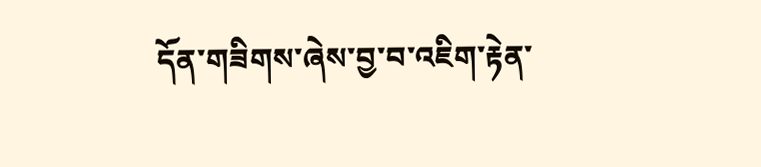དོན་གཟིགས་ཞེས་བྱ་བ་འཇིག་རྟེན་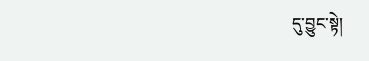དུ་བྱུང་སྟེ།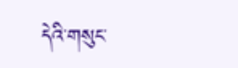དེའི་གསུང་